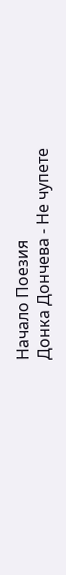Начало Поезия
Донка Дончева - Не чупете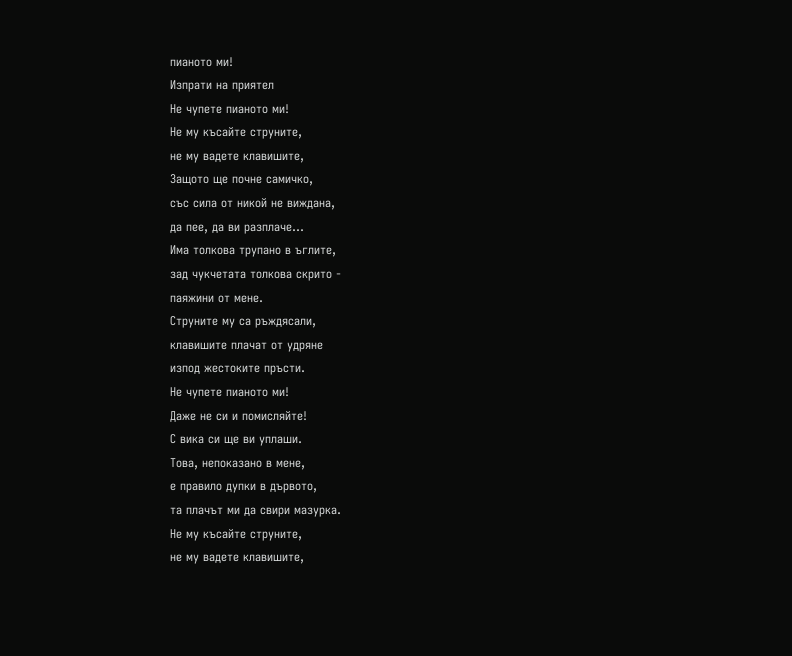пианото ми!
Изпрати на приятел
Не чупете пианото ми!
Не му късайте струните,
не му вадете клавишите,
Защото ще почне самичко,
със сила от никой не виждана,
да пее, да ви разплаче…
Има толкова трупано в ъглите,
зад чукчетата толкова скрито -
паяжини от мене.
Струните му са ръждясали,
клавишите плачат от удряне
изпод жестоките пръсти.
Не чупете пианото ми!
Даже не си и помисляйте!
С вика си ще ви уплаши.
Това, непоказано в мене,
е правило дупки в дървото,
та плачът ми да свири мазурка.
Не му късайте струните,
не му вадете клавишите,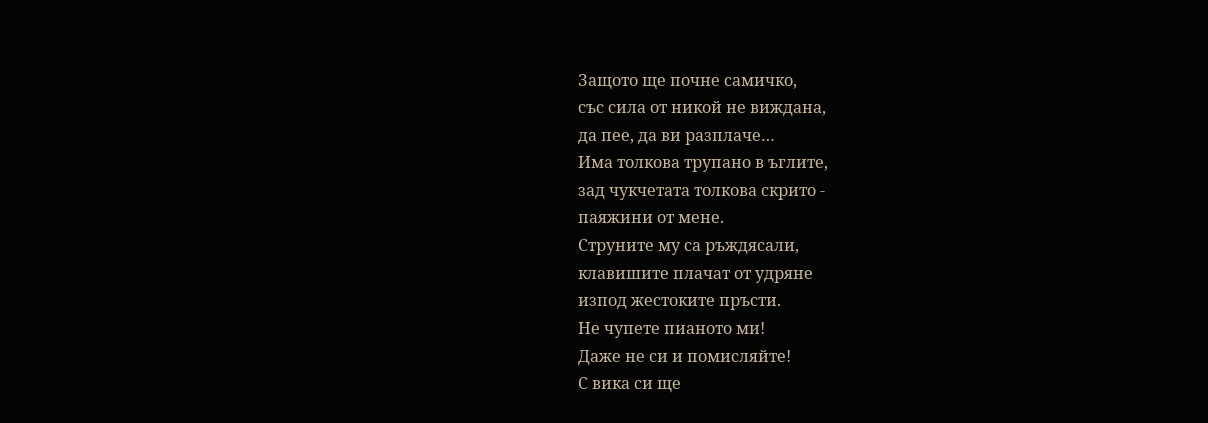Защото ще почне самичко,
със сила от никой не виждана,
да пее, да ви разплаче…
Има толкова трупано в ъглите,
зад чукчетата толкова скрито -
паяжини от мене.
Струните му са ръждясали,
клавишите плачат от удряне
изпод жестоките пръсти.
Не чупете пианото ми!
Даже не си и помисляйте!
С вика си ще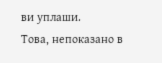ви уплаши.
Това, непоказано в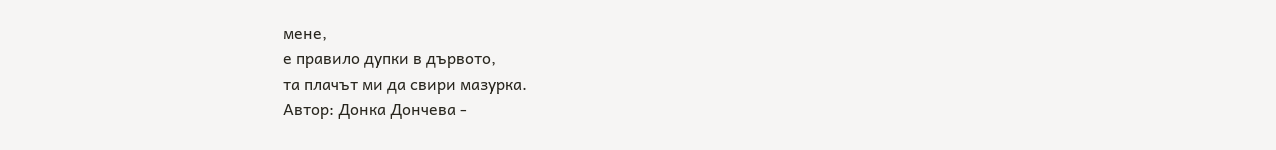мене,
е правило дупки в дървото,
та плачът ми да свири мазурка.
Автор: Донка Дончева -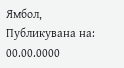Ямбол, Публикувана на: 00.00.0000